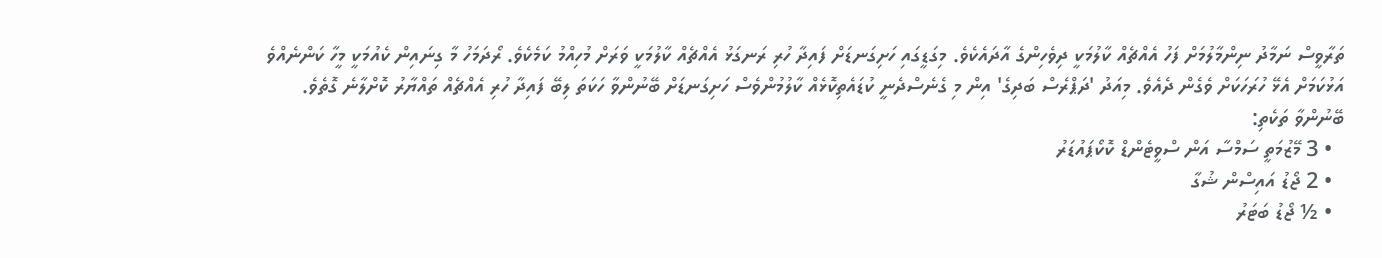ތަރާވީސް ނަމާދު ނިންމާލުމަށް ފަހު އެއްޗެއް ކާލުމަކީ ދިވެހިންގެ އާދައެކެވެ. މިގަޑީގައި ހަށިގަނޑަށް ފައިދާ ހުރި ރަނގަޅު އެއްޗެއް ކާލުމަކީ ވަރަށް މުހިއްމު ކަމެކެވެ. ރޯދަމަހު މާ ގިނައިން ކެއުމަކީ މީހާ ކަންނެއްވެ އަޅުކަމަށް އެޅޭ ހުރަހަކަށް ވެގެން ދެއެވެ. މިއަދު 'ދަޕްރެސް ބަދިގެ' އިން މި ގެނެސްދެނީ ކުޑައެތިކޮޅެއް ކާލުމުންވެސް ހަށިގަނޑަށް ބޭނުންވާ ހަކަތަ ލިބޭ ފައިދާ ހުރި އެއްޗެއް ތައްޔާރު ކޮށްލާނެ ގޮތެވެ.
ބޭނުންވާ ތަކެތި:
  • 3 މޭޒުމަތީ ސަމްސާ އަން ސްވީޓެންޑް ކޮކޯޕައުޑަރު
  • 2 ޖޯޑު އައިސްން ޝުގާ
  • ½ ޖޯޑު ބަޓަރު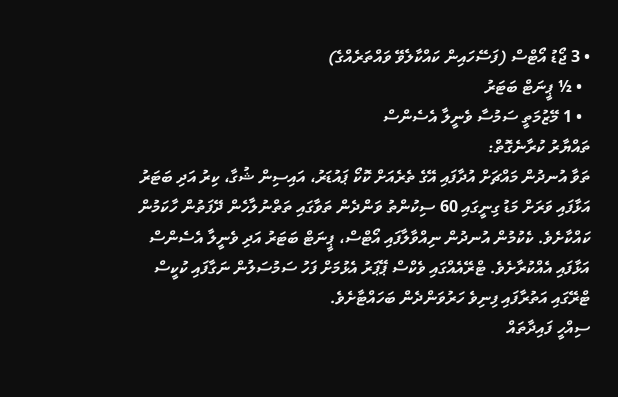• 3 ޖޯޑު އޯޓްސް (ފަސޭހައިން ކައްކާލެވޭ ވައްތަރެއްގެ)
  • ½ ޕީނަޓް ބަޓަރު
  • 1 މޭޒުމަތީ ސަމުސާ ވެނީލާ އެސެންސް
ތައްޔާރު ކުރާނެގޮތް:
ތަވާ އުނދުން މައްޗަށް އުދާފައި އޭގެ ތެރެއަށް ކޮކޯ ޕައުޑަރު، އައިސިން ޝުގާ، ކިރު އަދި ބަޓަރު އަޅާފައި ވަރަށް މަޑު ގިނީގައި 60 ސިކުންތު ވަންދެން ތަވާގައި ތަތްނުލާހެން ދޭފަތުން ހާކަމުން ކައްކާށެވެ. ކެކުމުން އުނދުން ނިއްވާލާފައި އޯޓްސް، ޕީނަޓް ބަޓަރު އަދި ވެނީލާ އެސެންސް އަޅާފައި އެއްކުރާށެވެ. ޓްރޭއެއްގައި ވެކްސް ޕޭޕަރު އެޅުމަށް ފަހު ސަމުސަލުން ނަގާފައި ކުކީސް ޓްރޭގައި އަތުރާފައި ފިނިވެ ހަރުވަންދެން ބަހައްޓާށެވެ.
ސިއްހީ ފައިދާތައް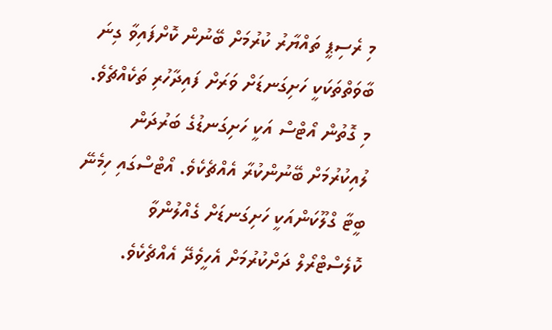މި ރެސިޕީ ތައްޔާރު ކުރުމަށް ބޭނުން ކޮށްފައިވާ ގިނަ ބާވަތްތަކަކީ ހަށިގަނޑަށް ވަރަށް ފައިދާހުރި ތަކެއްޗެވެ. މި ގޮތުން އޯޓްސް އަކީ ހަށިގަނޑުގެ ބަރުދަން ލުއިކުރުމަށް ބޭނުންކުރާ އެއްޗެކެވެ. އޯޓްސްގައި ހިމެނޭ ބީޓާ ގްލޫކަންއަކީ ހަށިގަނޑަށް ގެއްލުންވާ ކޮލެސްޓްރޯލް ދަށްކުރުމަށް އެހީވެދޭ އެއްޗެކެވެ.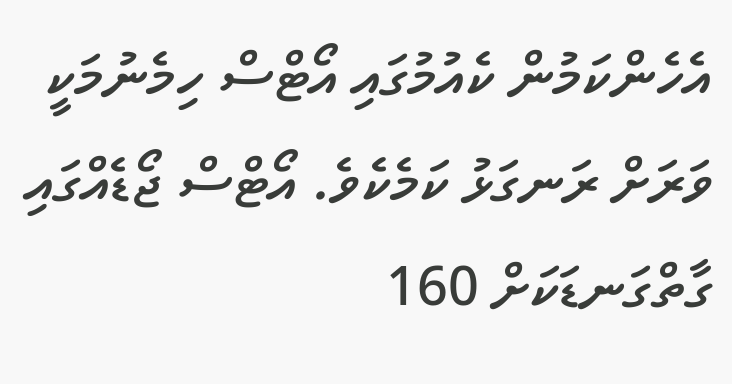އެހެންކަމުން ކެއުމުގައި އޯޓްސް ހިމެނުމަކީ ވަރަށް ރަނގަޅު ކަމެކެވެ. އޯޓްސް ޖޯޑެއްގައި ގާތްގަނޑަކަށް 160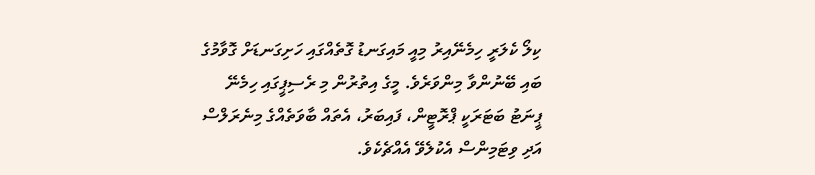ކިލޯ ކެލަރީ ހިމެނޭއިރު މިއީ މައިގަނޑު ގޮތެއްގައި ހަށިގަނޑަށް ގޮވާމުގެ ބައި ބޭނުންވާ މިންވަރެވެ. މީގެ އިތުރުން މި ރެސިޕީގައި ހިމެނޭ ޕީނަޓު ބަޓަރަކީ ޕްރޮޓީން، ފައިބަރު، އެތައް ބާވަތެއްގެ މިނެރަލްސް އަދި ވިޓަމިންސް އެކުލެވޭ އެއްޗެކެވެ.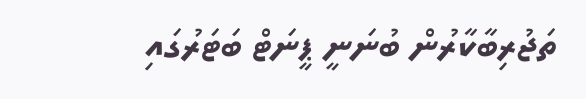ތަޖުރިބާކާރުން ބުނަނީ ޕީނަޓް ބަޓަރުގައި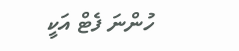ހުންނަ ފެޓް އަކީ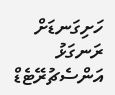ހަށިގަނޑަށް ރަނގަޅު އަންސެޗުރޭޓެޑް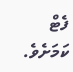ފެޓް ކަމަށެވެ.